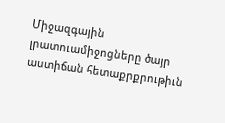Միջազգային լրատուամիջոցները ծայր աստիճան հետաքրքրութիւն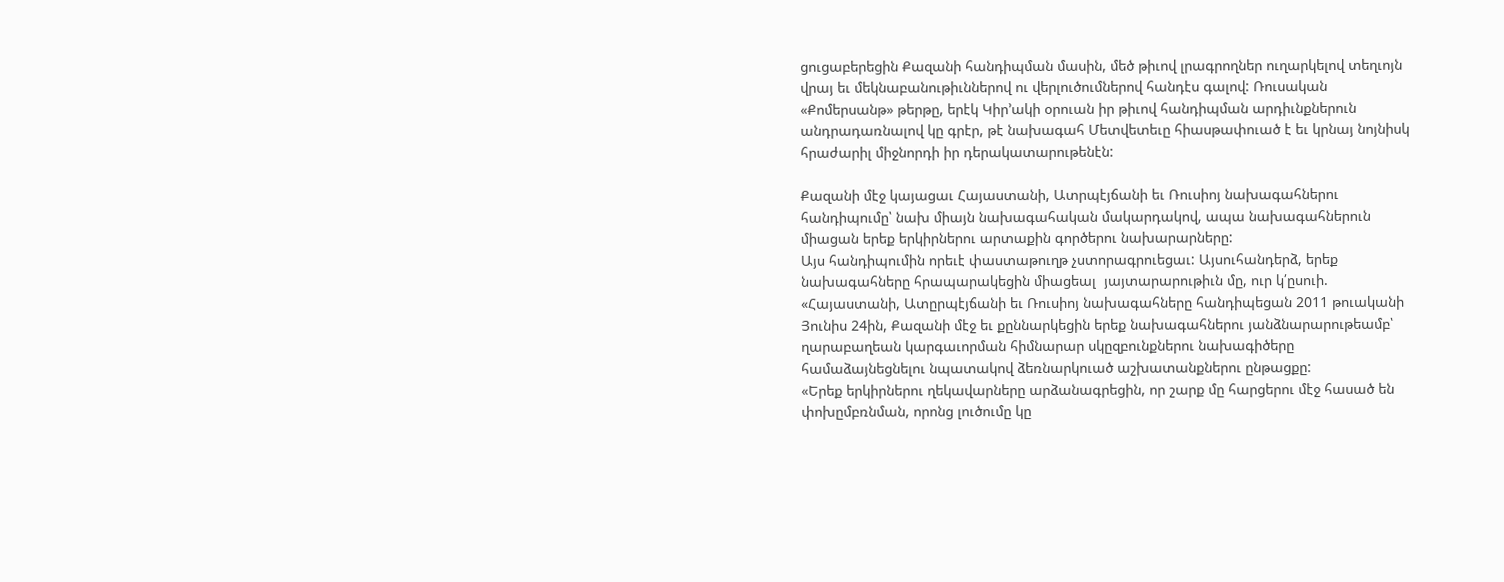ցուցաբերեցին Քազանի հանդիպման մասին, մեծ թիւով լրագրողներ ուղարկելով տեղւոյն վրայ եւ մեկնաբանութիւններով ու վերլուծումներով հանդէս գալով: Ռուսական «Քոմերսանթ» թերթը, երէկ Կիր’ակի օրուան իր թիւով հանդիպման արդիւնքներուն անդրադառնալով կը գրէր, թէ նախագահ Մետվետեւը հիասթափուած է եւ կրնայ նոյնիսկ հրաժարիլ միջնորդի իր դերակատարութենէն:

Քազանի մէջ կայացաւ Հայաստանի, Ատրպէյճանի եւ Ռուսիոյ նախագահներու հանդիպումը՝ նախ միայն նախագահական մակարդակով, ապա նախագահներուն միացան երեք երկիրներու արտաքին գործերու նախարարները:
Այս հանդիպումին որեւէ փաստաթուղթ չստորագրուեցաւ: Այսուհանդերձ, երեք  նախագահները հրապարակեցին միացեալ  յայտարարութիւն մը, ուր կ՛ըսուի.
«Հայաստանի, Ատըրպէյճանի եւ Ռուսիոյ նախագահները հանդիպեցան 2011 թուականի Յունիս 24ին, Քազանի մէջ եւ քըննարկեցին երեք նախագահներու յանձնարարութեամբ՝ ղարաբաղեան կարգաւորման հիմնարար սկըզբունքներու նախագիծերը համաձայնեցնելու նպատակով ձեռնարկուած աշխատանքներու ընթացքը:
«Երեք երկիրներու ղեկավարները արձանագրեցին, որ շարք մը հարցերու մէջ հասած են փոխըմբռնման, որոնց լուծումը կը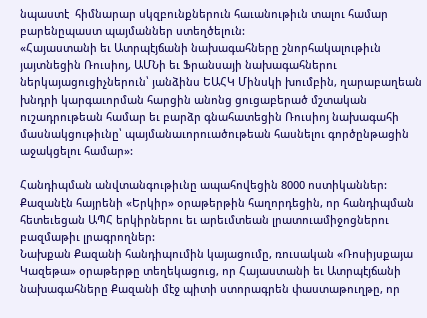նպաստէ  հիմնարար սկզբունքներուն հաւանութիւն տալու համար բարենըպաստ պայմաններ ստեղծելուն:
«Հայաստանի եւ Ատրպէյճանի նախագահները շնորհակալութիւն յայտնեցին Ռուսիոյ, ԱՄՆի եւ Ֆրանսայի նախագահներու ներկայացուցիչներուն՝ յանձինս ԵԱՀԿ Մինսկի խումբին, ղարաբաղեան խնդրի կարգաւորման հարցին անոնց ցուցաբերած մշտական ուշադրութեան համար եւ բարձր գնահատեցին Ռուսիոյ նախագահի մասնակցութիւնը՝ պայմանաւորուածութեան հասնելու գործընթացին աջակցելու համար»:

Հանդիպման անվտանգութիւնը ապահովեցին 8000 ոստիկաններ: Քազանէն հայրենի «Երկիր» օրաթերթին հաղորդեցին, որ հանդիպման հետեւեցան ԱՊՀ երկիրներու եւ արեւմտեան լրատուամիջոցներու բազմաթիւ լրագրողներ:
Նախքան Քազանի հանդիպումին կայացումը, ռուսական «Ռոսիյսքայա Կազեթա» օրաթերթը տեղեկացուց, որ Հայաստանի եւ Ատրպէյճանի նախագահները Քազանի մէջ պիտի ստորագրեն փաստաթուղթը, որ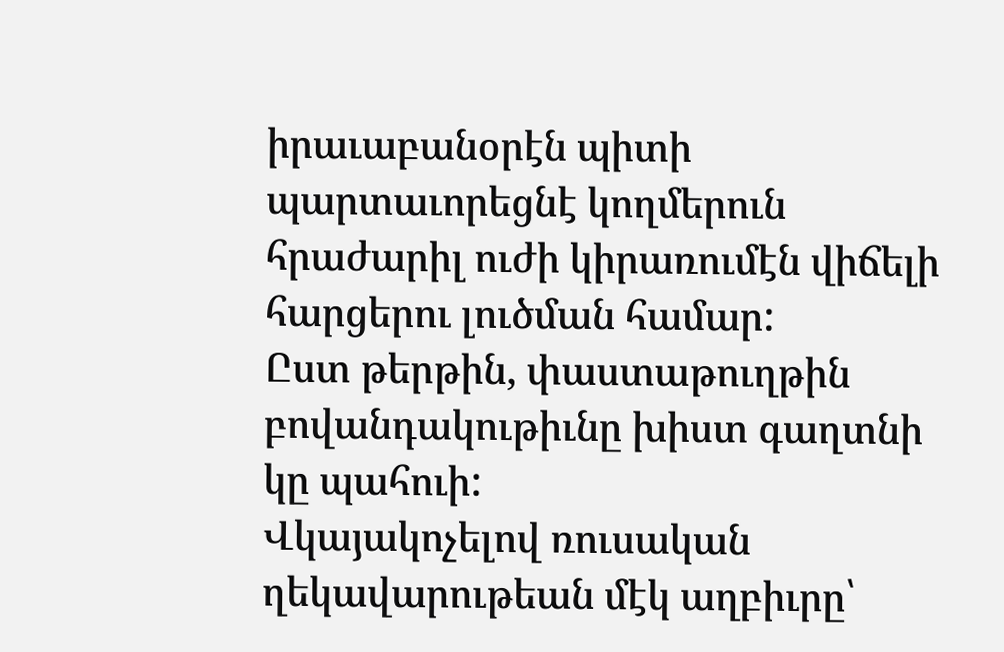իրաւաբանօրէն պիտի պարտաւորեցնէ կողմերուն հրաժարիլ ուժի կիրառումէն վիճելի հարցերու լուծման համար:
Ըստ թերթին, փաստաթուղթին բովանդակութիւնը խիստ գաղտնի կը պահուի:
Վկայակոչելով ռուսական ղեկավարութեան մէկ աղբիւրը՝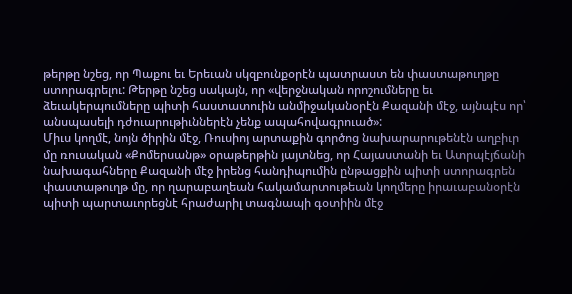թերթը նշեց, որ Պաքու եւ Երեւան սկզբունքօրէն պատրաստ են փաստաթուղթը ստորագրելու: Թերթը նշեց սակայն, որ «վերջնական որոշումները եւ ձեւակերպումները պիտի հաստատուին անմիջականօրէն Քազանի մէջ, այնպէս որ՝ անսպասելի դժուարութիւններէն չենք ապահովագրուած»:
Միւս կողմէ, նոյն ծիրին մէջ, Ռուսիոյ արտաքին գործոց նախարարութենէն աղբիւր մը ռուսական «Քոմերսանթ» օրաթերթին յայտնեց, որ Հայաստանի եւ Ատրպէյճանի նախագահները Քազանի մէջ իրենց հանդիպումին ընթացքին պիտի ստորագրեն փաստաթուղթ մը, որ ղարաբաղեան հակամարտութեան կողմերը իրաւաբանօրէն պիտի պարտաւորեցնէ հրաժարիլ տագնապի գօտիին մէջ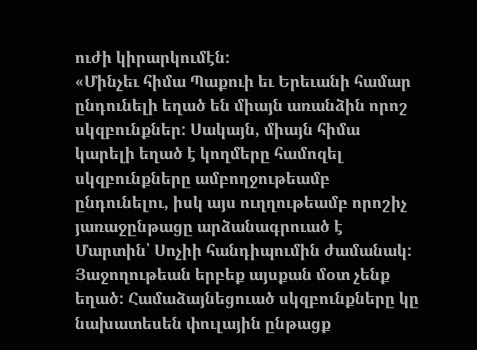ուժի կիրարկումէն:
«Մինչեւ հիմա Պաքուի եւ Երեւանի համար ընդունելի եղած են միայն առանձին որոշ սկզբունքներ: Սակայն, միայն հիմա կարելի եղած է կողմերը համոզել սկզբունքները ամբողջութեամբ ընդունելու, իսկ այս ուղղութեամբ որոշիչ յառաջընթացը արձանագրուած է Մարտին՝ Սոչիի հանդիպումին ժամանակ: Յաջողութեան երբեք այսքան մօտ չենք եղած: Համաձայնեցուած սկզբունքները կը նախատեսեն փուլային ընթացք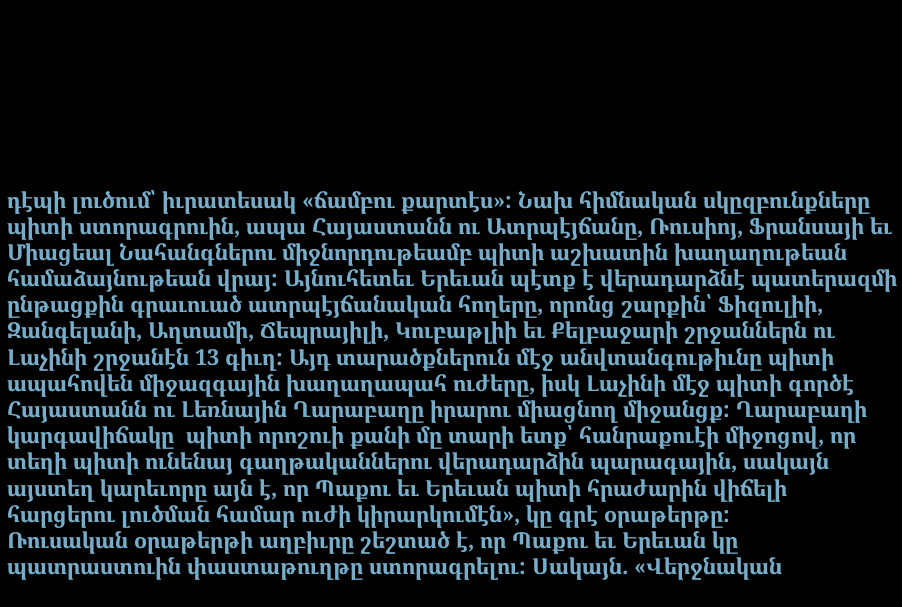դէպի լուծում՝ իւրատեսակ «ճամբու քարտէս»: Նախ հիմնական սկըզբունքները պիտի ստորագրուին, ապա Հայաստանն ու Ատրպէյճանը, Ռուսիոյ, Ֆրանսայի եւ Միացեալ Նահանգներու միջնորդութեամբ պիտի աշխատին խաղաղութեան համաձայնութեան վրայ: Այնուհետեւ Երեւան պէտք է վերադարձնէ պատերազմի ընթացքին գրաւուած ատրպէյճանական հողերը, որոնց շարքին՝ Ֆիզուլիի, Զանգելանի, Աղտամի, Ճեպրայիլի, Կուբաթլիի եւ Քելբաջարի շրջաններն ու Լաչինի շրջանէն 13 գիւղ: Այդ տարածքներուն մէջ անվտանգութիւնը պիտի ապահովեն միջազգային խաղաղապահ ուժերը, իսկ Լաչինի մէջ պիտի գործէ Հայաստանն ու Լեռնային Ղարաբաղը իրարու միացնող միջանցք: Ղարաբաղի կարգավիճակը  պիտի որոշուի քանի մը տարի ետք՝ հանրաքուէի միջոցով, որ տեղի պիտի ունենայ գաղթականներու վերադարձին պարագային, սակայն այստեղ կարեւորը այն է, որ Պաքու եւ Երեւան պիտի հրաժարին վիճելի հարցերու լուծման համար ուժի կիրարկումէն», կը գրէ օրաթերթը:
Ռուսական օրաթերթի աղբիւրը շեշտած է, որ Պաքու եւ Երեւան կը պատրաստուին փաստաթուղթը ստորագրելու: Սակայն. «Վերջնական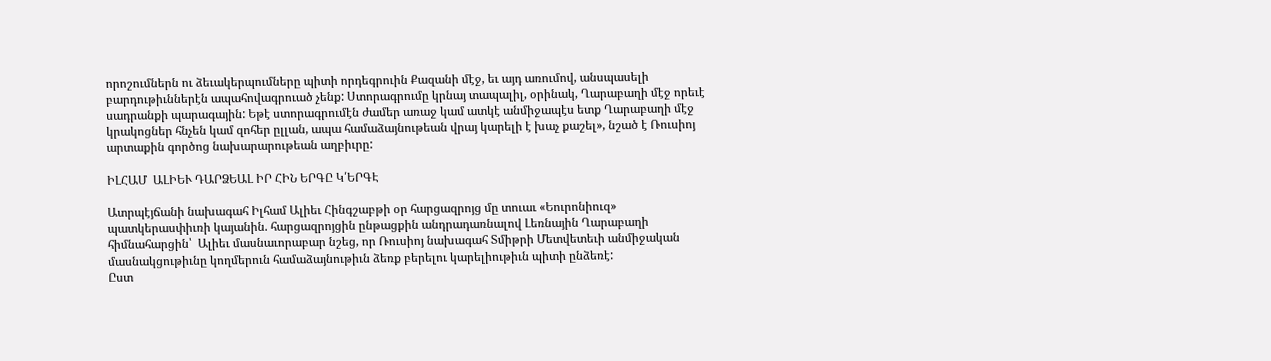որոշումներն ու ձեւակերպումները պիտի որդեգրուին Քազանի մէջ, եւ այդ առումով, անսպասելի բարդութիւններէն ապահովագրուած չենք: Ստորագրումը կրնայ տապալիլ, օրինակ, Ղարաբաղի մէջ որեւէ սադրանքի պարագային: Եթէ ստորագրումէն ժամեր առաջ կամ ատկէ անմիջապէս ետք Ղարաբաղի մէջ կրակոցներ հնչեն կամ զոհեր ըլլան, ապա համաձայնութեան վրայ կարելի է խաչ քաշել», նշած է Ռուսիոյ արտաքին գործոց նախարարութեան աղբիւրը:

ԻԼՀԱՄ  ԱԼԻԵՒ ԴԱՐՁԵԱԼ ԻՐ ՀԻՆ ԵՐԳԸ Կ՛ԵՐԳԷ

Ատրպէյճանի նախագահ Իլհամ Ալիեւ Հինգշաբթի օր հարցազրոյց մը տուաւ «Եուրոնիուզ» պատկերասփիւռի կայանին. հարցազրոյցին ընթացքին անդրադառնալով Լեռնային Ղարաբաղի հիմնահարցին՝  Ալիեւ մասնաւորաբար նշեց, որ Ռուսիոյ նախագահ Տմիթրի Մետվետեւի անմիջական մասնակցութիւնը կողմերուն համաձայնութիւն ձեռք բերելու կարելիութիւն պիտի ընձեռէ:
Ըստ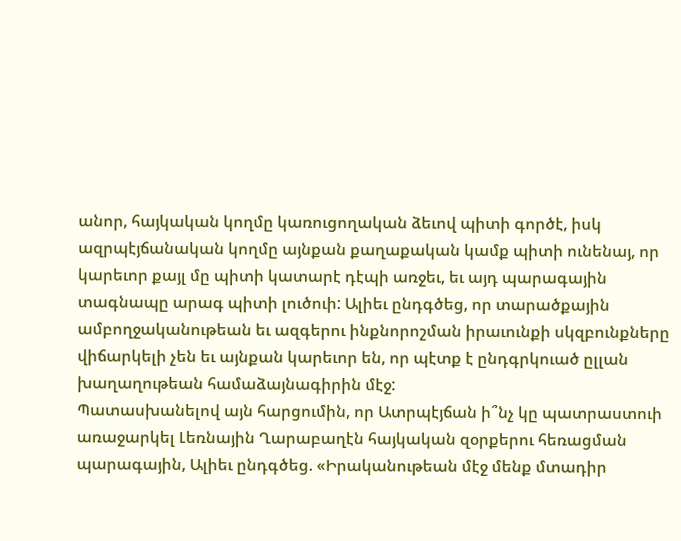անոր, հայկական կողմը կառուցողական ձեւով պիտի գործէ, իսկ ազրպէյճանական կողմը այնքան քաղաքական կամք պիտի ունենայ, որ կարեւոր քայլ մը պիտի կատարէ դէպի առջեւ, եւ այդ պարագային տագնապը արագ պիտի լուծուի: Ալիեւ ընդգծեց, որ տարածքային ամբողջականութեան եւ ազգերու ինքնորոշման իրաւունքի սկզբունքները վիճարկելի չեն եւ այնքան կարեւոր են, որ պէտք է ընդգրկուած ըլլան խաղաղութեան համաձայնագիրին մէջ:
Պատասխանելով այն հարցումին, որ Ատրպէյճան ի՞նչ կը պատրաստուի առաջարկել Լեռնային Ղարաբաղէն հայկական զօրքերու հեռացման պարագային, Ալիեւ ընդգծեց. «Իրականութեան մէջ մենք մտադիր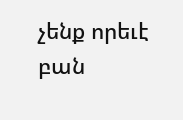չենք որեւէ բան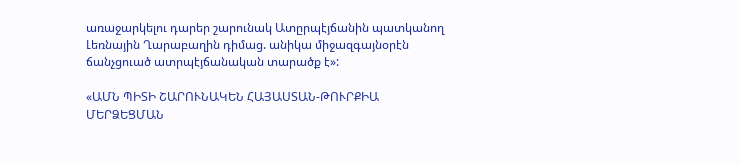առաջարկելու դարեր շարունակ Ատըրպէյճանին պատկանող Լեռնային Ղարաբաղին դիմաց. անիկա միջազգայնօրէն ճանչցուած ատրպէյճանական տարածք է»:

«ԱՄՆ ՊԻՏԻ ՇԱՐՈՒՆԱԿԵՆ ՀԱՅԱՍՏԱՆ-ԹՈՒՐՔԻԱ ՄԵՐՁԵՑՄԱՆ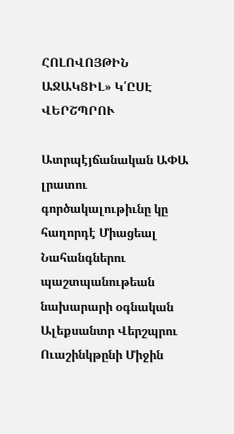ՀՈԼՈՎՈՅԹԻՆ
ԱՋԱԿՑԻԼ» Կ՛ԸՍԷ ՎԵՐՇՊՐՈՒ

Ատրպէյճանական ԱՓԱ լրատու գործակալութիւնը կը հաղորդէ Միացեալ Նահանգներու պաշտպանութեան նախարարի օգնական Ալեքսանտր Վերշպրու Ուաշինկթընի Միջին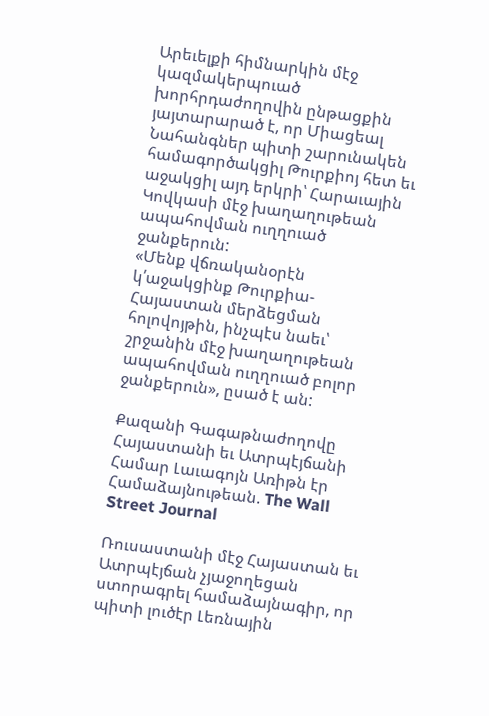Արեւելքի հիմնարկին մէջ կազմակերպուած խորհրդաժողովին ընթացքին յայտարարած է, որ Միացեալ Նահանգներ պիտի շարունակեն համագործակցիլ Թուրքիոյ հետ եւ աջակցիլ այդ երկրի՝ Հարաւային Կովկասի մէջ խաղաղութեան ապահովման ուղղուած ջանքերուն:
«Մենք վճռականօրէն կ՛աջակցինք Թուրքիա-Հայաստան մերձեցման հոլովոյթին, ինչպէս նաեւ՝ շրջանին մէջ խաղաղութեան ապահովման ուղղուած բոլոր ջանքերուն», ըսած է ան:

Քազանի Գագաթնաժողովը Հայաստանի եւ Ատրպէյճանի Համար Լաւագոյն Առիթն էր Համաձայնութեան. The Wall Street Journal

Ռուսաստանի մէջ Հայաստան եւ Ատրպէյճան չյաջողեցան ստորագրել համաձայնագիր, որ պիտի լուծէր Լեռնային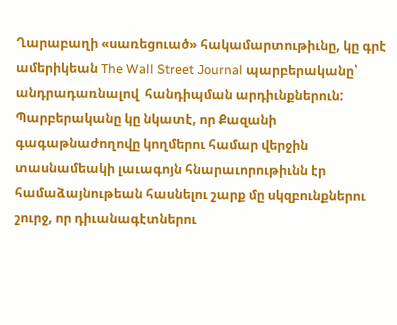Ղարաբաղի «սառեցուած» հակամարտութիւնը, կը գրէ ամերիկեան The Wall Street Journal պարբերականը՝ անդրադառնալով  հանդիպման արդիւնքներուն:
Պարբերականը կը նկատէ, որ Քազանի գագաթնաժողովը կողմերու համար վերջին տասնամեակի լաւագոյն հնարաւորութիւնն էր համաձայնութեան հասնելու շարք մը սկզբունքներու շուրջ, որ դիւանագէտներու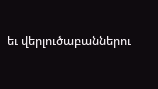եւ վերլուծաբաններու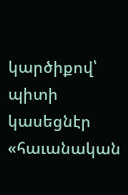կարծիքով՝ պիտի կասեցնէր «հաւանական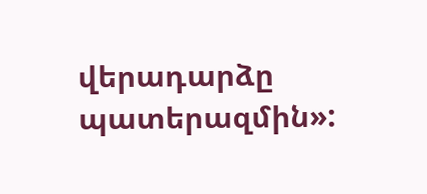վերադարձը պատերազմին»: